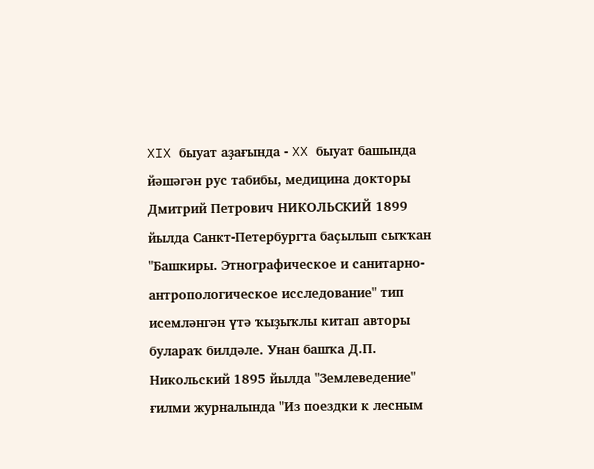XIX быуат аҙағында - XX быуат башында йәшәгән рус табибы, медицина докторы Дмитрий Петрович НИКОЛЬСКИЙ 1899 йылда Санкт-Петербургта баҫылып сыҡҡан "Башкиры. Этнографическое и санитарно-антропологическое исследование" тип исемләнгән үтә ҡыҙыҡлы китап авторы булараҡ билдәле. Унан башҡа Д.П. Никольский 1895 йылда "Землеведение" ғилми журналында "Из поездки к лесным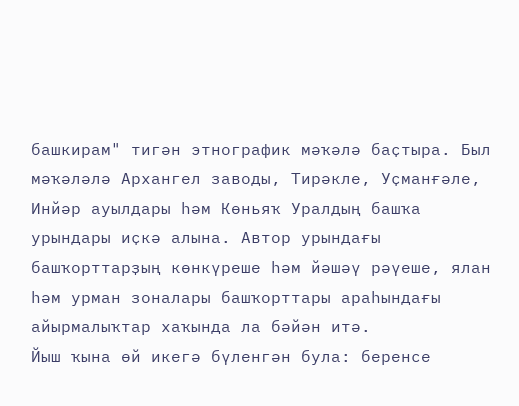башкирам" тигән этнографик мәҡәлә баҫтыра. Был мәҡәләлә Архангел заводы, Тирәкле, Уҫманғәле, Инйәр ауылдары һәм Көньяҡ Уралдың башҡа урындары иҫкә алына. Автор урындағы башҡорттарҙың көнкүреше һәм йәшәү рәүеше, ялан һәм урман зоналары башҡорттары араһындағы айырмалыҡтар хаҡында ла бәйән итә.
Йыш ҡына өй икегә бүленгән була: беренсе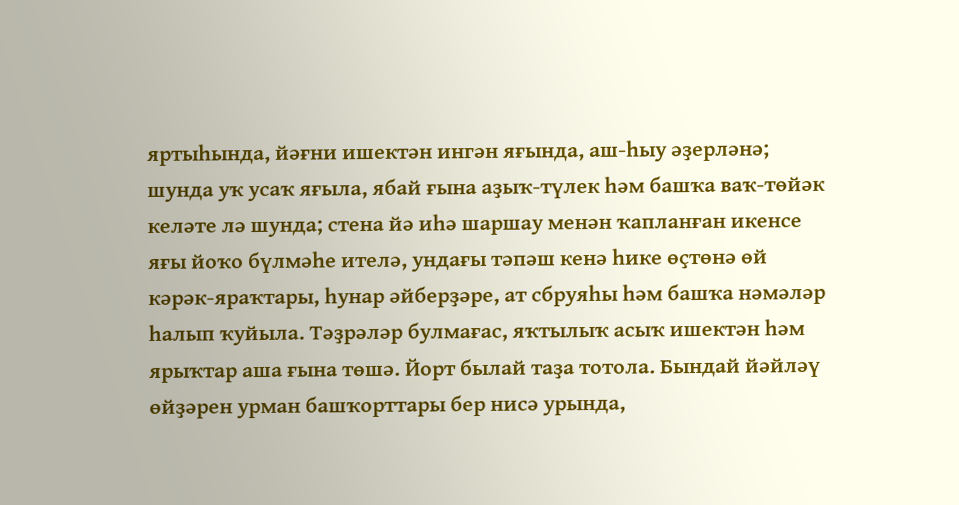яртыһында, йәғни ишектән ингән яғында, аш-һыу әҙерләнә; шунда уҡ усаҡ яғыла, ябай ғына аҙыҡ-түлек һәм башҡа ваҡ-төйәк келәте лә шунда; стена йә иһә шаршау менән ҡапланған икенсе яғы йоҡо бүлмәһе ителә, ундағы тәпәш кенә һике өҫтөнә өй кәрәк-яраҡтары, һунар әйберҙәре, ат сбруяһы һәм башҡа нәмәләр һалып ҡуйыла. Тәҙрәләр булмағас, яҡтылыҡ асыҡ ишектән һәм ярыҡтар аша ғына төшә. Йорт былай таҙа тотола. Бындай йәйләү өйҙәрен урман башҡорттары бер нисә урында,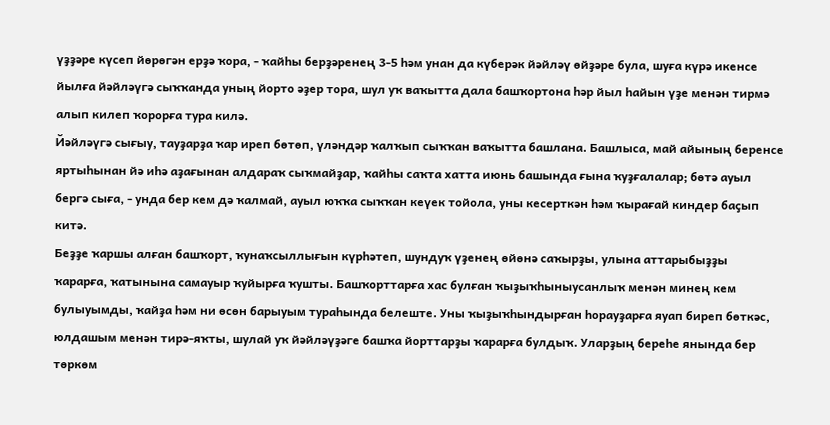үҙҙәре күсеп йөрөгән ерҙә ҡора, - ҡайһы берҙәренең 3-5 һәм унан да күберәк йәйләү өйҙәре була, шуға күрә икенсе йылға йәйләүгә сыҡҡанда уның йорто әҙер тора, шул уҡ ваҡытта дала башҡортона һәр йыл һайын үҙе менән тирмә алып килеп ҡорорға тура килә.
Йәйләүгә сығыу, тауҙарҙа ҡар иреп бөтөп, үләндәр ҡалҡып сыҡҡан ваҡытта башлана. Башлыса, май айының беренсе яртыһынан йә иһә аҙағынан алдараҡ сыҡмайҙар, ҡайһы саҡта хатта июнь башында ғына ҡуҙғалалар; бөтә ауыл бергә сыға, - унда бер кем дә ҡалмай, ауыл юҡҡа сыҡҡан кеүек тойола, уны кесерткән һәм ҡырағай киндер баҫып китә.
Беҙҙе ҡаршы алған башҡорт, ҡунаҡсыллығын күрһәтеп, шундуҡ үҙенең өйөнә саҡырҙы, улына аттарыбыҙҙы ҡарарға, ҡатынына самауыр ҡуйырға ҡушты. Башҡорттарға хас булған ҡыҙыҡһыныусанлыҡ менән минең кем булыуымды, ҡайҙа һәм ни өсөн барыуым тураһында белеште. Уны ҡыҙыҡһындырған һорауҙарға яуап биреп бөткәс, юлдашым менән тирә-яҡты, шулай уҡ йәйләүҙәге башҡа йорттарҙы ҡарарға булдыҡ. Уларҙың береһе янында бер төркөм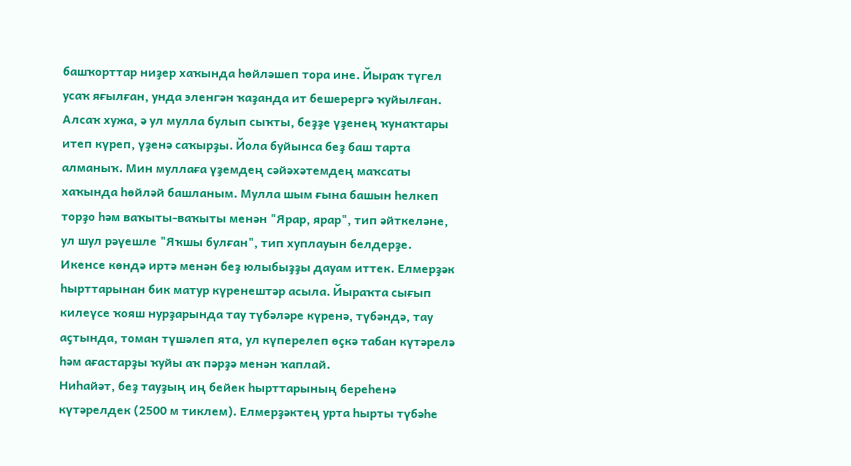башҡорттар ниҙер хаҡында һөйләшеп тора ине. Йыраҡ түгел усаҡ яғылған, унда эленгән ҡаҙанда ит бешерергә ҡуйылған. Алсаҡ хужа, ә ул мулла булып сыҡты, беҙҙе үҙенең ҡунаҡтары итеп күреп, үҙенә саҡырҙы. Йола буйынса беҙ баш тарта алманыҡ. Мин муллаға үҙемдең сәйәхәтемдең маҡсаты хаҡында һөйләй башланым. Мулла шым ғына башын һелкеп торҙо һәм ваҡыты-ваҡыты менән "Ярар, ярар", тип әйткеләне, ул шул рәүешле "Яҡшы булған", тип хуплауын белдерҙе.
Икенсе көндә иртә менән беҙ юлыбыҙҙы дауам иттек. Елмерҙәк һырттарынан бик матур күренештәр асыла. Йыраҡта сығып килеүсе ҡояш нурҙарында тау түбәләре күренә, түбәндә, тау аҫтында, томан түшәлеп ята, ул күперелеп өҫкә табан күтәрелә һәм ағастарҙы ҡуйы аҡ пәрҙә менән ҡаплай.
Ниһайәт, беҙ тауҙың иң бейек һырттарының береһенә күтәрелдек (2500 м тиклем). Елмерҙәктең урта һырты түбәһе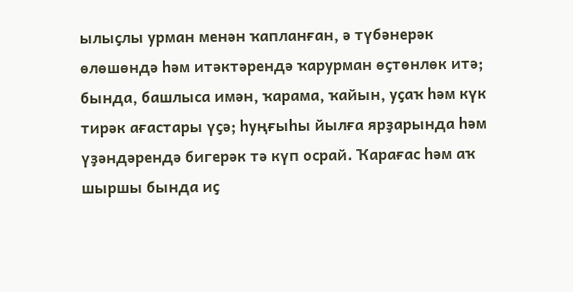ылыҫлы урман менән ҡапланған, ә түбәнерәк өлөшөндә һәм итәктәрендә ҡарурман өҫтөнлөк итә; бында, башлыса имән, ҡарама, ҡайын, уҫаҡ һәм күк тирәк ағастары үҫә; һуңғыһы йылға ярҙарында һәм үҙәндәрендә бигерәк тә күп осрай. Ҡарағас һәм аҡ шыршы бында иҫ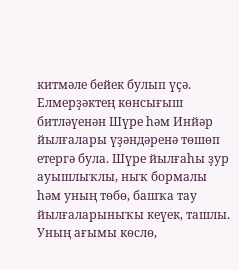китмәле бейек булып үҫә. Елмерҙәктең көнсығыш битләүенән Шүре һәм Инйәр йылғалары үҙәндәренә төшөп етергә була. Шүре йылғаһы ҙур ауышлыҡлы, ныҡ бормалы һәм уның төбө, башҡа тау йылғаларыныҡы кеүек, ташлы. Уның ағымы көслө,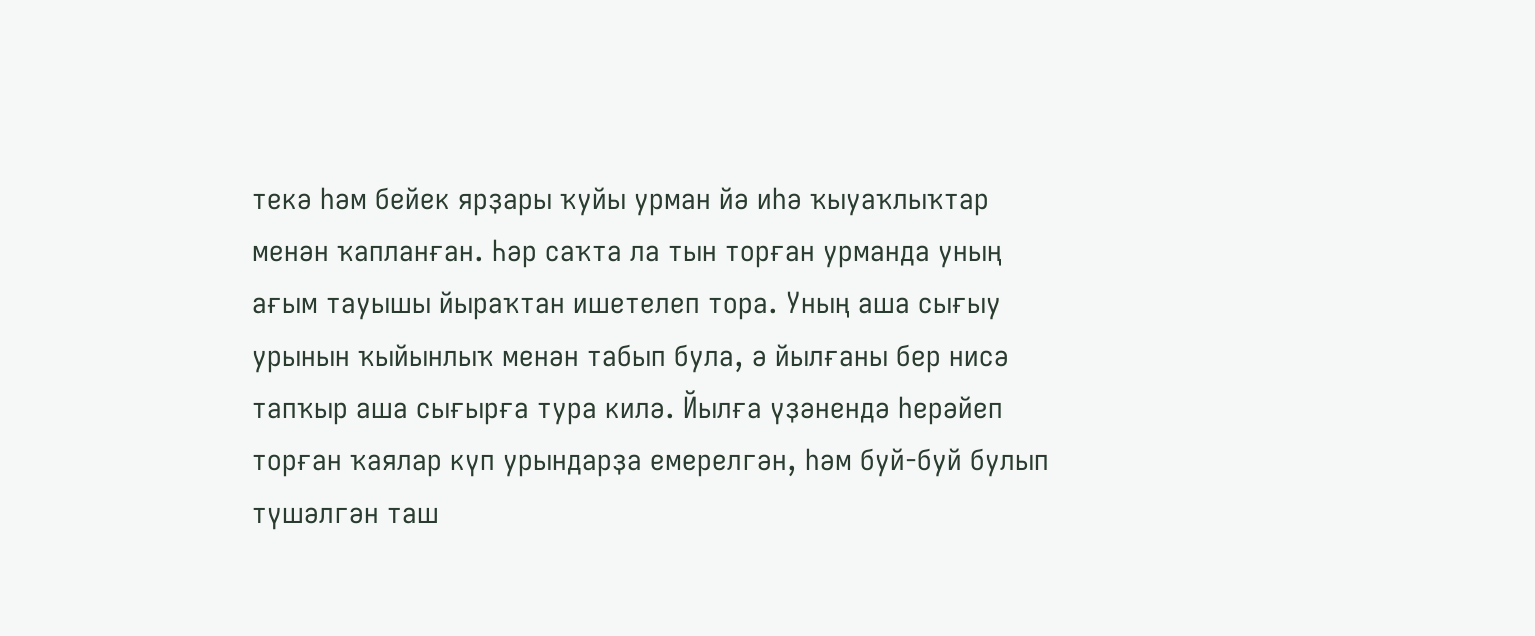текә һәм бейек ярҙары ҡуйы урман йә иһә ҡыуаҡлыҡтар менән ҡапланған. Һәр саҡта ла тын торған урманда уның ағым тауышы йыраҡтан ишетелеп тора. Уның аша сығыу урынын ҡыйынлыҡ менән табып була, ә йылғаны бер нисә тапҡыр аша сығырға тура килә. Йылға үҙәнендә һерәйеп торған ҡаялар күп урындарҙа емерелгән, һәм буй-буй булып түшәлгән таш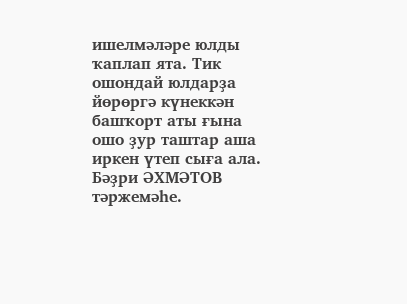ишелмәләре юлды ҡаплап ята. Тик ошондай юлдарҙа йөрөргә күнеккән башҡорт аты ғына ошо ҙур таштар аша иркен үтеп сыға ала.
Бәҙри ӘХМӘТОВ тәржемәһе.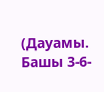(Дауамы. Башы 3-6-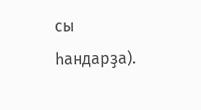сы һандарҙа).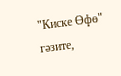"Киске Өфө" гәзите,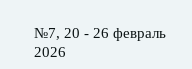№7, 20 - 26 февраль 2026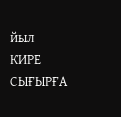йыл
КИРЕ СЫҒЫРҒА